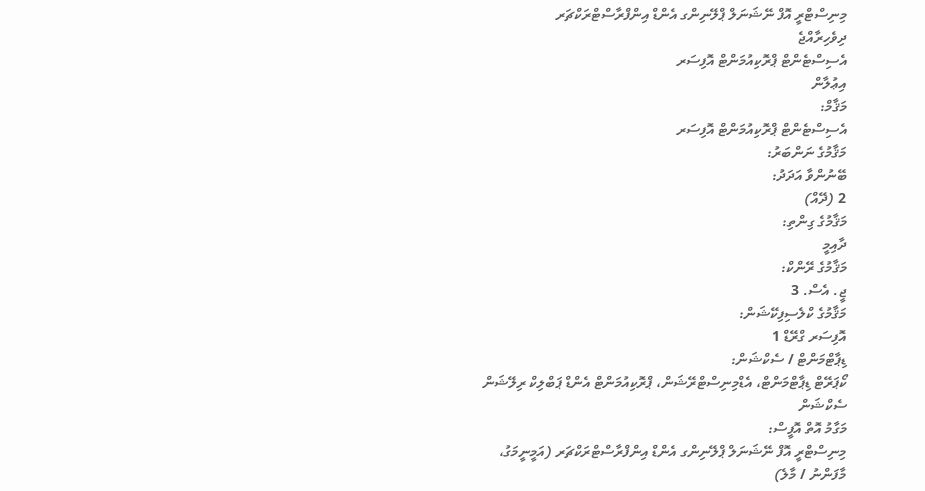މިނިސްޓްރީ އޮފް ނޭޝަނަލް ޕްލޭނިންގ އެންޑް އިންފްރާސްޓްރަކްޗަރ
ދިވެހިރާއްޖެ
އެސިސްޓެންޓް ޕްރޮކިއުމަންޓް އޮފިސަރ
އިޢުލާން
މަޤާމް:
އެސިސްޓެންޓް ޕްރޮކިއުމަންޓް އޮފިސަރ
މަޤާމުގެ ނަންބަރު:
ބޭނުންވާ އަދަދު:
2 (ދޭއް)
މަޤާމުގެ ގިންތި:
ދާއިމީ
މަޤާމުގެ ރޭންކް:
ޖީ. އެސް. 3
މަޤާމުގެ ކްލެސިފިކޭޝަން:
އޮފިސަރ ގްރޭޑް 1
ޑިޕާޓްމަންޓް / ސެކްޝަން:
ކޯޕަރޭޓް ޑިޕާޓްމަންޓް، އެޑްމިނިސްޓްރޭޝަން، ޕްރޮކިއުމަންޓް އެންޑް ޕަބްލިކް ރިލޭޝަން ސެކްޝަން
މަގާމު އޮތް އޮފީސް:
މިނިސްޓްރީ އޮފް ނޭޝަނަލް ޕްލޭނިންގ އެންޑް އިންފްރާސްޓްރަކްޗަރ (އަމީނީމަގު، މާފަންނު / މާލެ)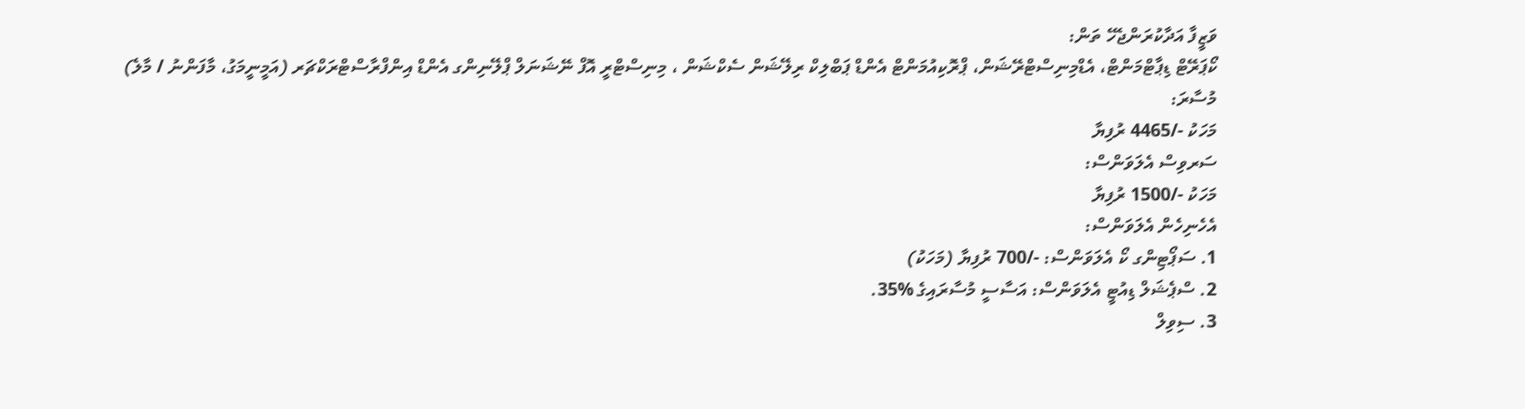ވަޒީފާ އަދާކުރަންޖެހޭ ތަން:
ކޯޕަރޭޓް ޑިޕާޓްމަންޓް، އެޑްމިނިސްޓްރޭޝަން، ޕްރޮކިއުމަންޓް އެންޑް ޕަބްލިކް ރިލޭޝަން ސެކްޝަން ، މިނިސްޓްރީ އޮފް ނޭޝަނަލް ޕްލޭނިންގ އެންޑް އިންފްރާސްޓްރަކްޗަރ (އަމީނީމަގު، މާފަންނު / މާލެ)
މުސާރަ:
މަހަކު -/4465 ރުފިޔާ
ސަރވިސް އެލަވަންސް:
މަހަކު -/1500 ރުފިޔާ
އެހެނިހެން އެލަވަންސް:
1. ސަޕޯޓިންގ ކޯ އެލަވަންސް: -/700 ރުފިޔާ (މަހަކު)
2. ސްޕެޝަލް ޑިއުޓީ އެލަވަންސް: އަސާސީ މުސާރައިގެ %35.
3. ސިވިލް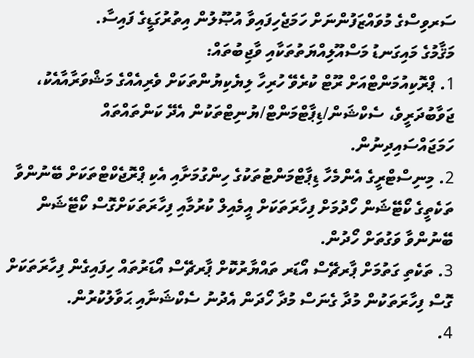ސަރވިސްގެ މުވައްޒަފުންނަށް ހަމަޖެހިފައިވާ އުޞޫލުން އިތުރުގަޑީގެ ފައިސާ.
މަޤާމުގެ މައިގަނޑު މަސްއޫލިއްޔަތުތަކާއި ވާޖިބުތައް:
1. ޕްރޮކިއުމަންޓްއަށް ރޫޓް ކުރެވޭ ހުރިހާ ލިޔެކިޔުންތަކަށް ވެރިއެއްގެ މަޝްވަރާއާއެކު، ޖަވާބުދަރީވެ، ސެކްޝަން/ޑިޕާޓްމަންޓް/ޔުނިޓްތަކުން އެދޭ ކަންތައްތައް ހަމަޖައްސައިދިނުން.
2. މިނިސްޓްރީގެ އެންމެހާ ޑިޕާޓްމަންޓުތަކުގެ ހިންގުމަށާއި އެކި ޕްރޮޖެކްޓްތަކަށް ބޭނުންވާ ތަކެތީގެ ކޯޓޭޝަން ހޯދުމަށް ފިހާރަތަކަށް އީމެއިލް ކުރުމާއި ފިހާރަތަކަށްގޮސް ކޯޓޭޝަން ބޭނުންވާ ވަގުތަށް ހޯދުން.
3. ތަކެތި ގަތުމަށް ޕާރޗޭސް އޯޑަރ ތައްޔާރުކޮށް ޕާރޗޭސް އޯޑަރުތައް ހިފައިގެން ފިހާރަތަކަށް ގޮސް ފިހާރަތަކުން މުދާ ގެނަސް މުދާ ހޯދަން އެދުނު ސެކްޝަނާއި ޙަވާލުކުރުން.
4.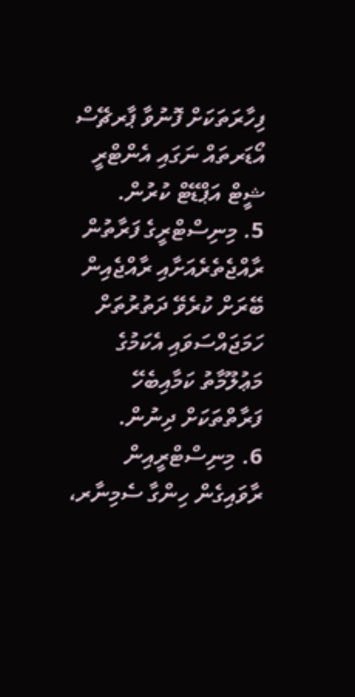ފިހާރަތަކަށް ފޮނުވާ ޕާރޗޭސް އޯޑަރތައް ނަގައި އެންޓްރީ ޝީޓް އަޕްޑޭޓް ކުރުން.
5. މިނިސްޓްރީގެ ފަރާތުން ރާއްޖެތެރެއަށާއި ރާއްޖެއިން ބޭރަށް ކުރެވޭ ދަތުރުތަށް ހަމަޖައްސަވައި އެކަމުގެ މަޢުލޫމާތު ކަމާއިބެހޭ ފަރާތްތަކަށް ދިނުން.
6. މިނިސްޓްރީއިން ރާވައިގެން ހިންގާ ސެމިނާރ،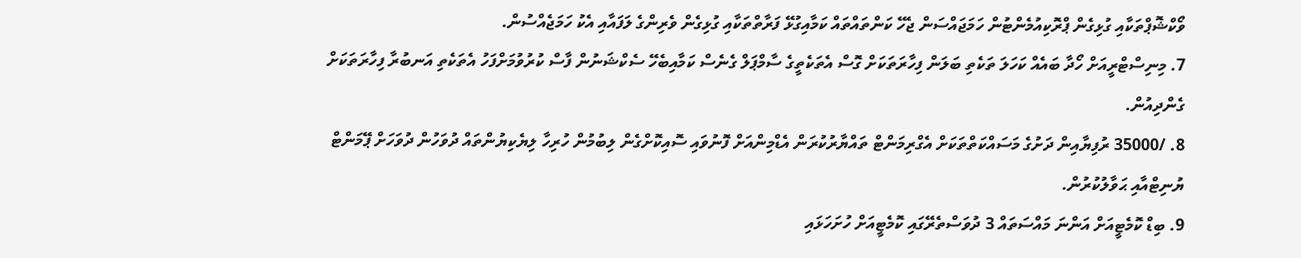ވޯކްޝޮޕްތަކާއި ގުޅިގެން ޕްރޮކިއުމެންޓުން ހަމަޖައްސަން ޖެހޭ ކަންތައްތައް ކަމާއިގުޅޭ ފަރާތްތަކާއި ގުޅިގެން ވެރިންގެ ލަފައާއި އެކު ހަމަޖެއްސުން.
7. މިނިސްޓްރީއަށް ހޯދާ ބައެއް ކަހަލަ ތަކެތި ބަލަން ފިހާރަތަކަށް ގޮސް އެތަކެތީގެ ސާމްޕަލް ގެނެސް ކަމާއިބެހޭ ސެކްޝަނުން ފާސް ކުރުވުމަށްފަހު އެތަކެތި އަނބުރާ ފިހާރަތަކަށް ގެންދިއުން.
8. /35000 ރުފިޔާއިން ދަށުގެ މަސައްކަތްތަކަށް އެގްރިމަންޓް ތައްޔާރުކުރަން އެޑްމިންއަށް ފޮނުވައި ސޮއިކޮށްގެން ލިބުމުން ހުރިހާ ލިޔެކިޔުންތައް ދުވަހުން ދުވަހަށް ޕޭމަންޓް ޔުނިޓްއާއި ޙަވާލުކުރުން.
9. ބިޑް ކޮމެޓީއަށް އަންނަ މައްސަތައް 3 ދުވަސްތެރޭގައި ކޮމެޓީއަށް ހުށަހަޅައި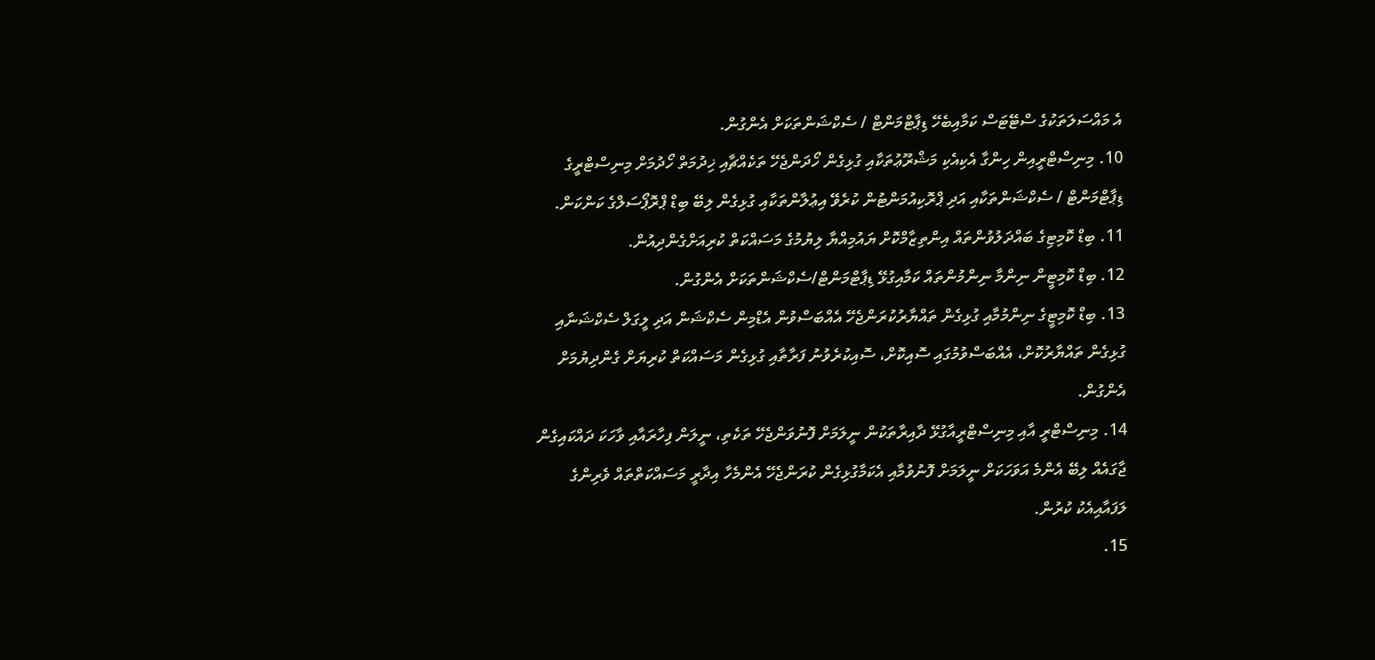އެ މައްސަލަތަކުގެ ސްޓޭޓަސް ކަމާއިބެހޭ ޑިޕާޓްމަންޓް / ސެކްޝަންތަކަށް އެންގުން.
10. މިނިސްޓްރީއިން ހިންގާ އެކިއެކި މަޝްރޫޢުތަކާއި ގުޅިގެން ހޯދަންޖެހޭ ތަކެއްޗާއި ޚިދުމަތް ހޯދުމަށް މިނިސްޓްރީގެ ޑިޕާޓްމަންޓް / ސެކްޝަންތަކާއި އަދި ޕްރޮކިއުމަންޓުން ކުރެވޭ އިޢުލާންތަކާއި ގުޅިގެން ލިބޭ ބިޑް ޕްރޮޕޯސަލްގެ ކަންކަން.
11. ބިޑް ކޮމިޓިގެ ބައްދަލުވުންތައް އިންތިޒާމްކޮށް ޔައުމިއްޔާ ލިޔުމުގެ މަސައްކަތް ކުރިއަށްގެންދިއުން.
12. ބިޑް ކޮމިޓީން ނިންމާ ނިންމުންތައް ކަމާއިގުޅޭ ޑިޕާޓްމަންޓް/ސެކްޝަންތަކަށް އެންގުން.
13. ބިޑް ކޮމިޓީގެ ނިންމުމާއި ގުޅިގެން ތައްޔާރުކުރަންޖެހޭ އެއްބަސްވުން އެޑްމިން ސެކްޝަން އަދި ލީގަލް ސެކްޝަނާއި ގުޅިގެން ތައްޔާރުކޮށް، އެއްބަސްވުމުގައި ސޮއިކޮށް، ސޮއިކުރެވުނު ފަރާތާއި ގުޅިގެން މަސައްކަތް ކުރިޔަށް ގެންދިޔުމަށް އެންގުން.
14. މިނިސްޓްރީ އާއި މިނިސްޓްރީއާގުޅޭ ދާއިރާތަކުން ނީލަމަށް ފޮނުވަންޖެހޭ ތަކެތި، ނީލަން ފިހާރައާއި ވާހަކަ ދައްކައިގެން ޖާގައެއް ލިބޭ އެންމެ އަވަހަކަށް ނީލަމަށް ފޮނުވުމާއި އެކަމާގުޅިގެން ކުރަންޖެހޭ އެންމެހާ އިދާރީ މަސައްކަތްތައް ވެރިންގެ ލަފައާއިއެކު ކުރުން.
15.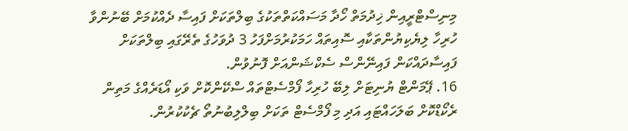މިނިސްޓްރީއިން ޚިދުމަތް ހޯދާ މަސައްކަތްތަކުގެ ބިލްތަކަށް ފައިސާ ދެއްކުމަށް ބޭނުންވާ ހުރިހާ ލިޔެކިޔުންތަކާއި ސޮއިތައް ހަމަކުރުމަށްފަހު 3 ދުވަހުގެ ތެރޭގައި ބިލްތަކަށް ފައިސާދައްކަން ފައިނޭންސް ސެކްޝަންއަށް ފޮނުވުން.
16. ޕޭމަންޓް ޔުނިޓަށް ލިބޭ ހުރިހާ ފޯމްސެޓްތައް ސްކޭންކޮށް ވަކި އޯޑަރެއްގެ މަތިން ރެކޯޑްކޮށް ބަލަހައްޓައި އަދި މި ފޯމްސެޓް ތަކަށް ބިލްލިބުނުތޯ ޗެކުކުރުން.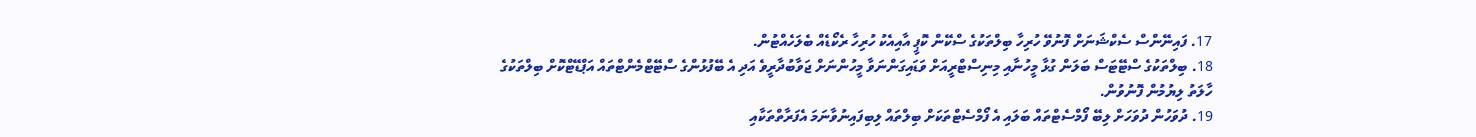17. ފައިނޭންސް ސެކްޝަނަށް ފޮނުވޭ ހުރިހާ ބިލްތަކުގެ ސްކޭން ކޮޕީ އާއިއެކު ހުރިހާ ރެކޯޑެއް ބެލަހެއްޓުން.
18. ބިލްތަކުގެ ސްޓޭޓަސް ބަލަން ގުޅާ މީހުނާއި މިނިސްޓްރީއަށް ވަޑައިގަންނަވާ މީހުންނަށް ޖަވާބުދާރީވެ އަދި އެ ބޭފުޅުންގެ ސްޓޭޓްމެންޓްތައް އަޕްޑޭޓްކޮށް ބިލްތަކުގެ ހާލަތު ލިޔުމުން ފޮނުވުން.
19. ދުވަހުން ދުވަހަށް ލިބޭ ފޯމްސެޓްތައް ބަލައި އެ ފޯމްސެޓްތަކަށް ބިލްތައް ލިބިފައިނުވާނަމަ އެފަރާތްތަކާއި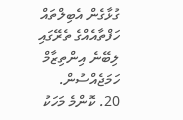ގުޅާގެން އެބިލްތައް ހަފްތާއެއްގެ ތެރޭގައި ލިބޭނެ އިންތިޒާމް ހަމަޖެއްސުން.
20. ކޮންމެ މަހަކު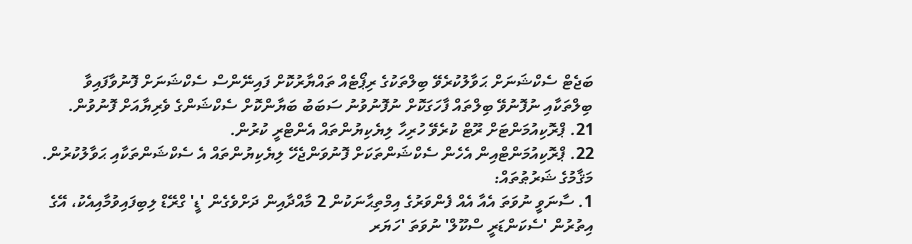ބަޖެޓް ސެކްޝަނަށް ޙަވާލުކުރެވޭ ބިލްތަކުގެ ރިޕޯޓެއް ތައްޔާރުކޮށް ފައިނޭންސް ސެކްޝަނަށް ފޮނުވާފައިވާ ބިލްތަކާއި ނުފޮނުވޭ ބިލްތައް ފާހަގަކޮށް ނުފޮނުވުނު ސަބަބު ބަޔާންކޮށް ސެކްޝަންގެ ވެރިޔާއަށް ފޮނުވުން.
21. ޕްރޮކިއުމަންޓަށް ރޫޓް ކުރެވޭ ހުރިހާ ލިޔެކިޔުންތައް އެންޓްރީ ކުރުން.
22. ޕްރޮކިއުމަންޓްއިން އެހެން ސެކްޝަންތަކަށް ފޮނުވަންޖެހޭ ލިޔެކިޔުންތައް އެ ސެކްޝަންތަކާއި ޙަވާލުކުރުން.
މަޤާމުގެ ޝަރުޠުތައް:
1. ސާނަވީ ނުވަތަ އެއާ އެއް ފެންވަރުގެ އިމްތިޙާނަކުން 2 މާއްދާއިން ދަށްވެގެން 'ޑީ' ގްރޭޑް ލިބިފައިވުމާއިއެކު، އޭގެ އިތުރުން 'ސެކަންޑަރީ ސްކޫލް' ނުވަތަ 'ހަޔަރ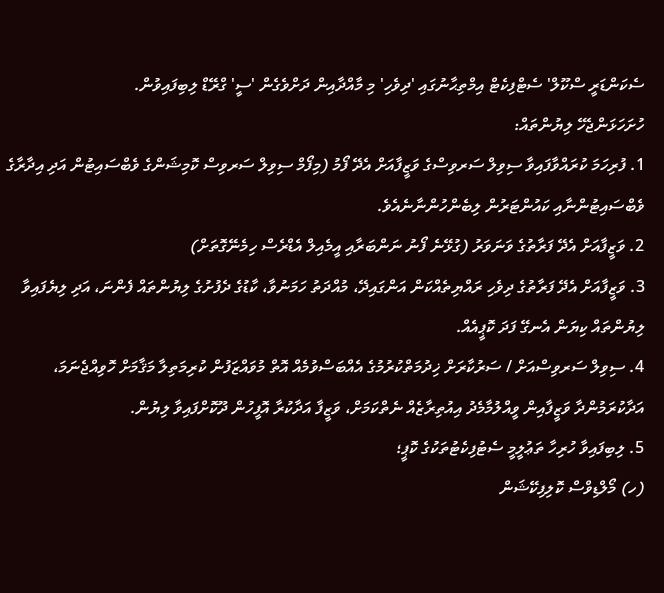ސެކަންޑަރީ ސްކޫލް' ސެޓްފިކެޓް އިމްތިޙާނުގައި 'ދިވެހި' މި މާއްދާއިން ދަށްވެގެން 'ސީ' ގްރޭޑް ލިބިފައިވުން.
ހުށަހަޅަންޖެހޭ ލިޔުންތައް:
1. ފުރިހަމަ ކުރައްވާފައިވާ ސިވިލް ސަރވިސްގެ ވަޒީފާއަށް އެދޭ ފޯމު (މިފޯމް ސިވިލް ސަރވިސް ކޮމިޝަންގެ ވެބްސައިޓުން އަދި އިދާރާގެ ވެބްސައިޓުންނާއި ކައުންޓަރުން ލިބެންހުންނާނެއެވެ.
2. ވަޒީފާއަށް އެދޭ ފަރާތުގެ ވަނަވަރު (ގުޅޭނެ ފޯނު ނަންބަރާއި އީމެއިލް އެޑްރެސް ހިމެނޭގޮތަށް)
3. ވަޒީފާއަށް އެދޭ ފަރާތުގެ ދިވެހި ރައްޔިތެއްކަން އަންގައިދޭ، މުއްދަތު ހަމަނުވާ، ކާޑުގެ ދެފުށުގެ ލިޔުންތައް ފެންނަ، އަދި ލިޔެފައިވާ ލިޔުންތައް ކިޔަން އެނގޭ ފަދަ ކޮޕީއެއް.
4. ސިވިލް ސަރވިސްއަށް / ސަރުކާރަށް ޚިދުމަތްކުރުމުގެ އެއްބަސްވުމެއް އޮތް މުވައްޒަފުން ކުރިމަތިލާ މަޤާމަށް ހޮވިއްޖެނަމަ، އަދާކުރަމުންދާ ވަޒީފާއިން ވީއްލުމާމެދު އިއުތިރާޒެއް ނެތްކަމަށް، ވަޒީފާ އަދާކުރާ އޮފީހުން ދޫކޮށްފައިވާ ލިޔުން.
5. ލިބިފައިވާ ހުރިހާ ތަޢުލީމީ ސެޓުފިކެޓުތަކުގެ ކޮޕީ؛
(ހ) މޯލްޑިވްސް ކޮލިފިކޭޝަން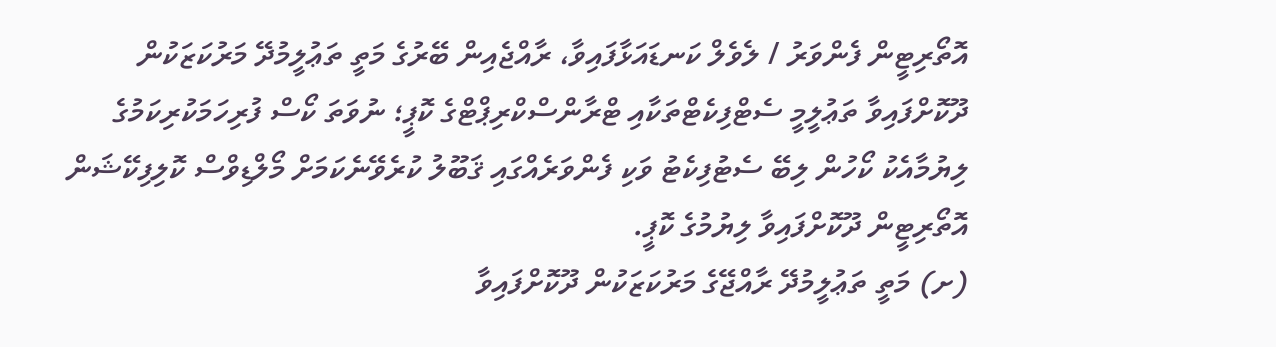އޮތޯރިޓީން ފެންވަރު / ލެވެލް ކަނޑައަޅާފައިވާ، ރާއްޖެއިން ބޭރުގެ މަތީ ތަޢުލީމުދޭ މަރުކަޒަކުން ދޫކޮށްފައިވާ ތަޢުލީމީ ސެޓްފިކެޓްތަކާއި ޓްރާންސްކްރިޕްޓްގެ ކޮޕީ؛ ނުވަތަ ކޯސް ފުރިހަމަކުރިކަމުގެ ލިޔުމާއެކު ކޯހުން ލިބޭ ސެޓުފިކެޓު ވަކި ފެންވަރެއްގައި ޤަބޫލު ކުރެވޭނެކަމަށް މޯލްޑިވްސް ކޮލިފިކޭޝަން އޮތޯރިޓީން ދޫކޮށްފައިވާ ލިޔުމުގެ ކޮޕީ.
(ށ) މަތީ ތަޢުލީމުދޭ ރާއްޖޭގެ މަރުކަޒަކުން ދޫކޮށްފައިވާ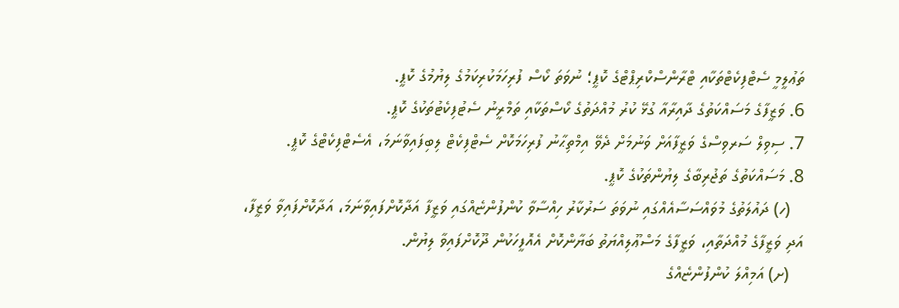ތަޢުލީމީ ސެޓްފިކެޓްތަކާއި ޓްރާންސްކްރިޕްޓްގެ ކޮޕީ؛ ނުވަތަ ކޯސް ފުރިހަމަކުރިކަމުގެ ލިޔުމުގެ ކޮޕީ.
6. ވަޒީފާގެ މަސައްކަތުގެ ދާއިރާއާ ގުޅޭ ކުރު މުއްދަތުގެ ކޯސްތަކާއި ތަމްރީނު ސެޓުފިކެޓުތަކުގެ ކޮޕީ.
7. ސިވިލް ސަރވިސްގެ ވަޒީފާއަށް ވަނުމަށް ދެވޭ އިމްތިޙާނު ފުރިހަމަކޮށް ސެޓްފިކެޓް ލިބިފައިވާނަމަ، އެސެޓްފިކެޓްގެ ކޮޕީ.
8. މަސައްކަތުގެ ތަޖުރިބާގެ ލިޔުންތަކުގެ ކޮޕީ.
   (ހ) ދައުލަތުގެ މުވައްސަސާއެއްގައި ނުވަތަ ސަރުކާރު ހިއްސާވާ ކުންފުންޏެއްގައި ވަޒީފާ އަދާކޮށްފައިވާނަމަ، އަދާކޮށްފައިވާ ވަޒީފާ، އަދި ވަޒީފާގެ މުއްދަތާއި، ވަޒީފާގެ މަސްޢޫލިއްޔަތު ބަޔާންކޮށް އެއޮފީހަކުން ދޫކޮށްފައިވާ ލިޔުން.
   (ށ) އަމިއްލަ ކުންފުންޏެއްގެ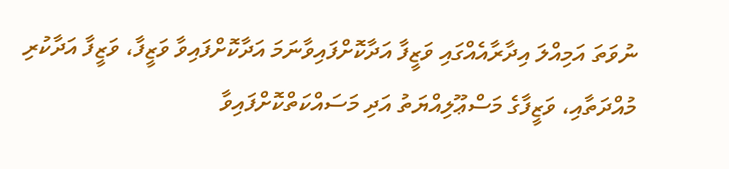ނުވަތަ އަމިއްލަ އިދާރާއެއްގައި ވަޒީފާ އަދާކޮށްފައިވާނަމަ އަދާކޮށްފައިވާ ވަޒީފާ، ވަޒީފާ އަދާކުރި މުއްދަތާއި، ވަޒީފާގެ މަސްޢޫލިއްޔަތު އަދި މަސައްކަތްކޮށްފައިވާ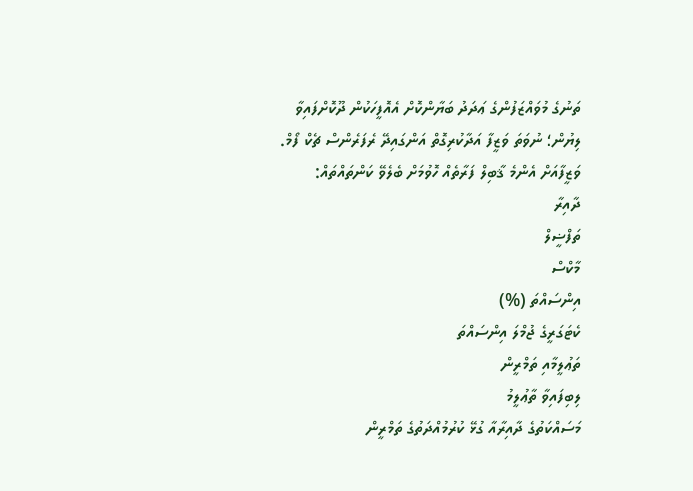ތަނުގެ މުވައްޒަފުންގެ ޢަދަދު ބަޔާންކޮށް އެއޮފީހަކުން ދޫކޮށްފައިވާ ލިޔުން؛ ނުވަތަ ވަޒީފާ އަދާކުރިގޮތް އަންގައިދޭ ރެފަރެންސް ޗެކް ފޯމް.
ވަޒީފާއަށް އެންމެ ޤާބިލް ފަރާތެއް ހޮވުމަށް ބެލެވޭ ކަންތައްތައް:
ދާއިރާ
ތަފްޟީލް
މާކްސް
އިންސައްތަ (%)
ކެޓަގަރީގެ ޖުމްލަ އިންސައްތަ
ތަޢުލީމާއި ތަމްރީން
ލިބިފައިވާ ތާޢުލީމު
މަސައްކަތުގެ ދާއިރާއާ ގުޅޭ ކުރުމުއްދަތުގެ ތަމްރީން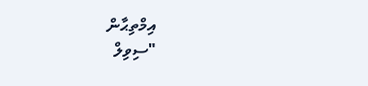އިމްތިޙާން
"ސިވިލް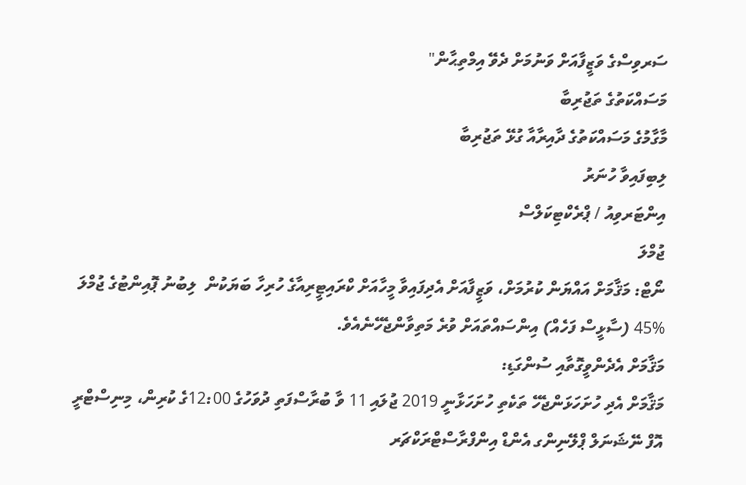ސަރވިސްގެ ވަޒީފާއަށް ވަނުމަށް ދެވޭ އިމްތިޙާން"
މަސައްކަތުގެ ތަޖުރިބާ
މާގާމުގެ މަސައްކަތުގެ ދާއިރާއާ ގުޅޭ ތަޖުރިބާ
ލިބިފައިވާ ހުނަރު
އިންޓަރވިއު / ޕްރެކްޓިކަލްސް
ޖުމްލަ
ނޯޓް: މަޤާމަށް އައްޔަން ކުރުމަށް، ވަޒީފާއަށް އެދިފައިވާ މީހާއަށް ކްރައިޓީރިއާގެ ހުރިހާ ބަޔަކުން  ލިބުނު ޕޮއިންޓުގެ ޖުމްލަ %45 (ސާޅީސް ފަހެއް) އިންސައްތައަށް ވުރެ މަތިވާންޖެހޭނެއެވެ.
މަޤާމަށް އެދެންވީގޮތާއި ސުންގަޑި:
މަޤާމަށް އެދި ހުށަހަޅަންޖެހޭ ތަކެތި ހުށަހަޅާނީ 2019 ޖުލައި 11 ވާ ބުރާސްފަތި ދުވަހުގެ 12:00ގެ ކުރިން، މިނިސްޓްރީ އޮފް ނޭޝަނަލް ޕްލޭނިންގ އެންޑް އިންފްރާސްޓްރަކްޗަރ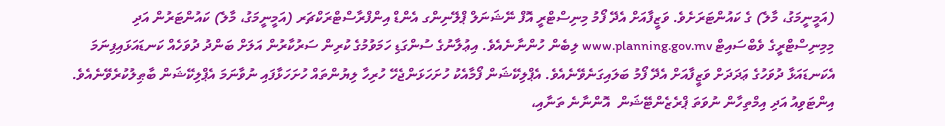(އަމީނީމަގު، މާލެ) ގެ ކައުންޓަރަށެވެ. ވަޒީފާއަށް އެދޭ ފޯމު މިނިސްޓްރީ އޮފް ނޭޝަނަލް ޕްލޭނިންގ އެންޑް އިންފްރާސްޓްރަކްޗަރ (އަމީނީމަގު، މާލެ) ކައުންޓަރުން އަދި މިމިނިސްޓްރީގެ ވެބްސައިޓް www.planning.gov.mv ލިބެން ހުންނާނެއެވެ. އިޢުލާނުގެ ސުންގަޑި ހަމަވުމުގެ ކުރިން ސަރުކާރުން އަލަށް ބަންދު ދުވަހެއް ކަނޑައަޅައިފިނަމަ އެކަނޑައަޅާ ދުވަހުގެ ޢަދަދަށް ވަޒީފާއަށް އެދޭ ފޯމު ބަލައިގަނެވޭނެއެވެ. އެޕްލިކޭޝަން ފޯމާއެކު ހުށަހަޅަންޖެހޭ ހުރިހާ ލިޔުންތައް ހުށަހަޅާފައި ނުވާނަމަ އެޕްލިކޭޝަން ބާޠިލުކުރެވޭނެއެވެ.
އިންޓަވިއު އަދި އިމްތިހާން ނުވަތަ ޕްރެޒެންޓޭޝަން  އޮންނާނެ ތަނާއި،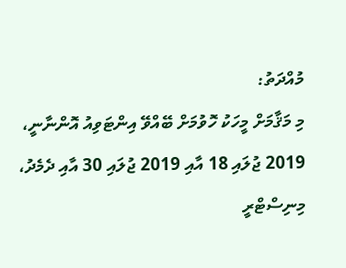މުއްދަތު:
މި މަޤާމަށް މީހަކު ހޮވުމަށް ބޭއްވޭ އިންޓަވިއު އޮންނާނީ، 2019 ޖުލައި 18 އާއި 2019 ޖުލައި 30 އާއި ދެމެދު، މިނިސްޓްރީ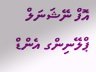އޮފް ނޭޝަނަލް ޕްލޭނިންގ އެންޑް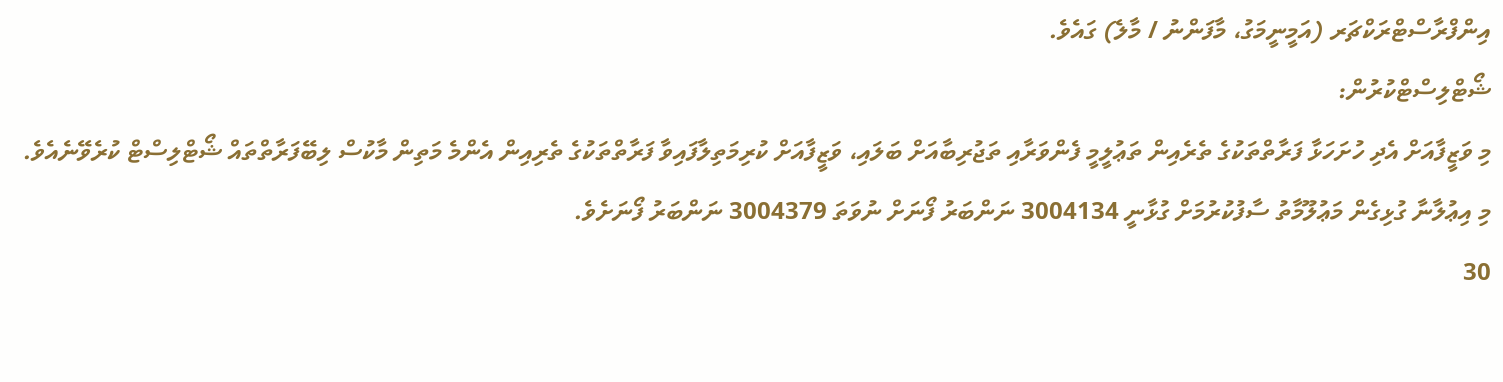އިންފްރާސްޓްރަކްޗަރ (އަމީނީމަގު، މާފަންނު / މާލެ) ގައެވެ.
ޝޯޓްލިސްޓްކުރުން:
މި ވަޒީފާއަށް އެދި ހުށަހަޅާ ފަރާތްތަކުގެ ތެރެއިން ތަޢުލީމީ ފެންވަރާއި ތަޖުރިބާއަށް ބަލައި، ވަޒީފާއަށް ކުރިމަތިލާފައިވާ ފަރާތްތަކުގެ ތެރިއިން އެންމެ މަތިން މާކުސް ލިބޭފަރާތްތައް ޝޯޓްލިސްޓް ކުރެވޭނެއެވެ.
މި އިޢުލާނާ ގުޅިގެން މަޢުލޫމާތު ސާފުކުރުމަށް ގުޅާނީ 3004134 ނަންބަރު ފޯނަށް ނުވަތަ 3004379 ނަންބަރު ފޯނަށެވެ.
30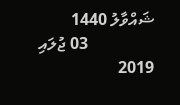ޝައްވާލު 1440
                03 ޖުލައި 2019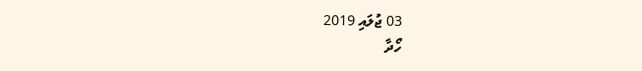03 ޖުލައި 2019
ހޯދާ